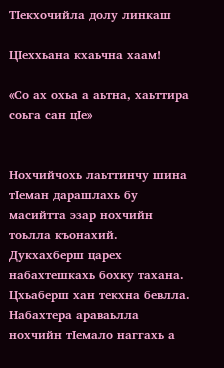ТIекхочийла долу линкаш

ЦIеххьана кхаьчна хаам!

«Со ах охьа а аьтна, хаьттира соьга сан цIе»


Нохчийчохь лаьттинчу шина тIеман дарашлахь бу масийтта эзар нохчийн тоьлла къонахий. Дукхахберш царех набахтешкахь бохку тахана. Цхьаберш хан текхна бевлла. Набахтера араваьлла нохчийн тIемало наггахь а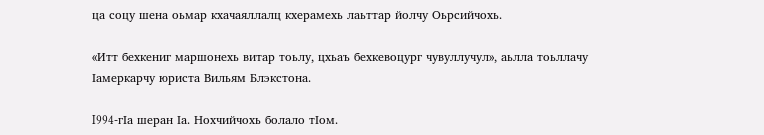ца соцу шена оьмар кхачаяллалц кхерамехь лаьттар йолчу Оьрсийчохь.

«Итт бехкениг маршонехь витар тоьлу, цхьаъ бехкевоцург чувуллучул», аьлла тоьллачу Iамеркарчу юриста Вильям Блэкстона.

I994-гIа шеран Iа. Нохчийчохь болало тIом.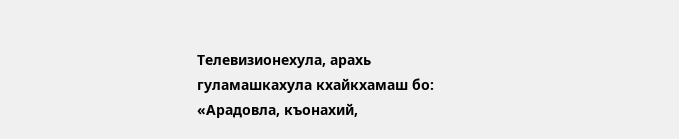Телевизионехула, арахь гуламашкахула кхайкхамаш бо: «Арадовла, къонахий,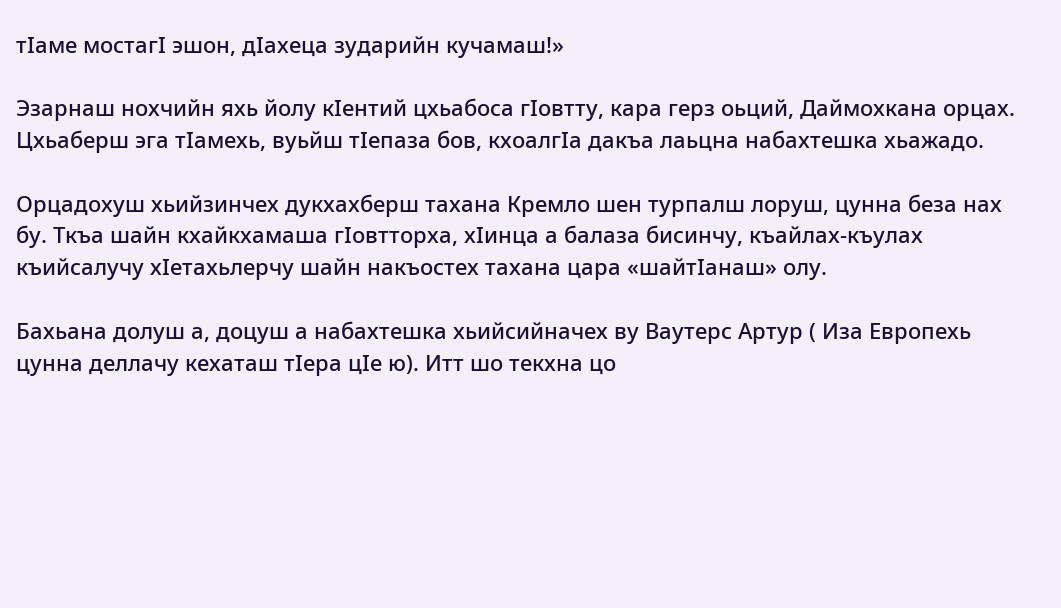тIаме мостагI эшон, дIахеца зударийн кучамаш!»

Эзарнаш нохчийн яхь йолу кIентий цхьабоса гIовтту, кара герз оьций, Даймохкана орцах. Цхьаберш эга тIамехь, вуьйш тIепаза бов, кхоалгIа дакъа лаьцна набахтешка хьажадо.

Орцадохуш хьийзинчех дукхахберш тахана Кремло шен турпалш лоруш, цунна беза нах бу. Ткъа шайн кхайкхамаша гIовтторха, хIинца а балаза бисинчу, къайлах-къулах къийсалучу хIетахьлерчу шайн накъостех тахана цара «шайтIанаш» олу.

Бахьана долуш а, доцуш а набахтешка хьийсийначех ву Ваутерс Артур ( Иза Европехь цунна деллачу кехаташ тIера цIе ю). Итт шо текхна цо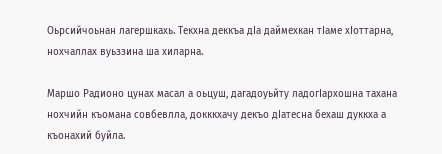Оьрсийчоьнан лагершкахь. Текхна деккъа дIа даймехкан тIаме хIоттарна, нохчаллах вуьззина ша хиларна.

Маршо Радионо цунах масал а оьцуш, дагадоуьйту ладогIархошна тахана нохчийн къомана совбевлла, докккхачу декъо дIатесна бехаш дуккха а къонахий буйла.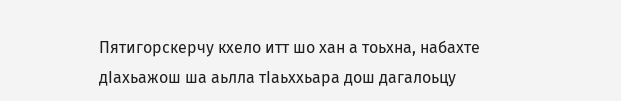Пятигорскерчу кхело итт шо хан а тоьхна, набахте дIахьажош ша аьлла тIаьххьара дош дагалоьцу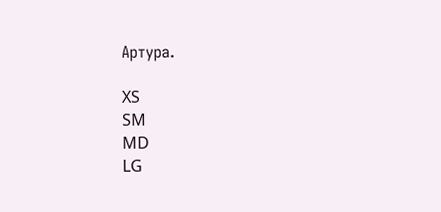Артура.

XS
SM
MD
LG